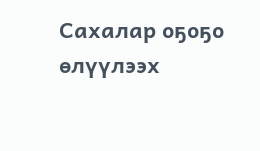Сахалар оҕоҕо өлүүлээх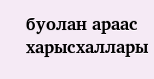буолан араас харысхаллары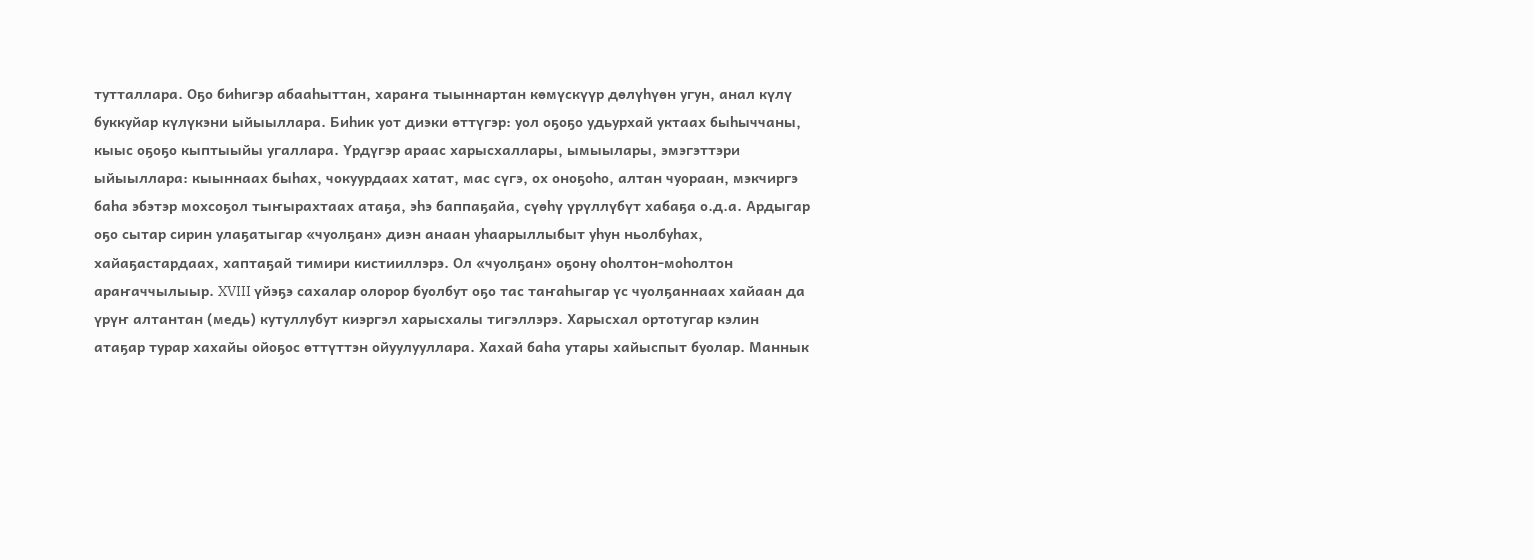тутталлара. Оҕо биһигэр абааһыттан, хараҥа тыыннартан көмүскүүр дөлүһүөн угун, анал күлү буккуйар күлүкэни ыйыыллара. Биһик уот диэки өттүгэр: уол оҕоҕо удьурхай уктаах быһыччаны, кыыс оҕоҕо кыптыыйы угаллара. Үрдүгэр араас харысхаллары, ымыылары, эмэгэттэри ыйыыллара: кыыннаах быһах, чокуурдаах хатат, мас сүгэ, ох оноҕоһо, алтан чуораан, мэкчиргэ баһа эбэтэр мохсоҕол тыҥырахтаах атаҕа, эһэ баппаҕайа, сүөһү үрүллүбүт хабаҕа о.д.а. Ардыгар оҕо сытар сирин улаҕатыгар «чуолҕан» диэн анаан уһаарыллыбыт уһун ньолбуһах, хайаҕастардаах, хаптаҕай тимири кистииллэрэ. Ол «чуолҕан» оҕону оһолтон-моһолтон араҥаччылыыр. XVIII үйэҕэ сахалар олорор буолбут оҕо тас таҥаһыгар үс чуолҕаннаах хайаан да үрүҥ алтантан (медь) кутуллубут киэргэл харысхалы тигэллэрэ. Харысхал ортотугар кэлин атаҕар турар хахайы ойоҕос өттүттэн ойуулууллара. Хахай баһа утары хайыспыт буолар. Маннык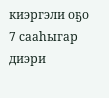киэргэли оҕо 7 сааһыгар диэри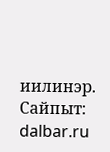иилинэр.
Сайпыт: dalbar.ru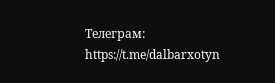Телеграм: https://t.me/dalbarxotyn